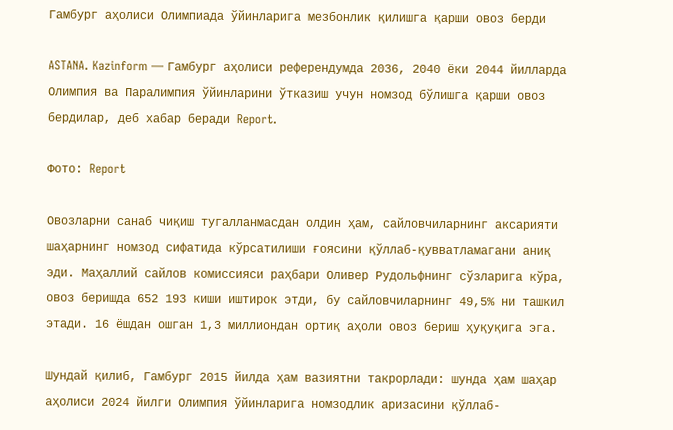Гамбург аҳолиси Олимпиада ўйинларига мезбонлик қилишга қарши овоз берди

ASTANA. Kazinform — Гамбург аҳолиси референдумда 2036, 2040 ёки 2044 йилларда Олимпия ва Паралимпия ўйинларини ўтказиш учун номзод бўлишга қарши овоз бердилар, деб хабар беради Report.

Фото: Report

Овозларни санаб чиқиш тугалланмасдан олдин ҳам, сайловчиларнинг аксарияти шаҳарнинг номзод сифатида кўрсатилиши ғоясини қўллаб-қувватламагани аниқ эди. Маҳаллий сайлов комиссияси раҳбари Оливер Рудольфнинг сўзларига кўра, овоз беришда 652 193 киши иштирок этди, бу сайловчиларнинг 49,5% ни ташкил этади. 16 ёшдан ошган 1,3 миллиондан ортиқ аҳоли овоз бериш ҳуқуқига эга.

Шундай қилиб, Гамбург 2015 йилда ҳам вазиятни такрорлади: шунда ҳам шаҳар аҳолиси 2024 йилги Олимпия ўйинларига номзодлик аризасини қўллаб-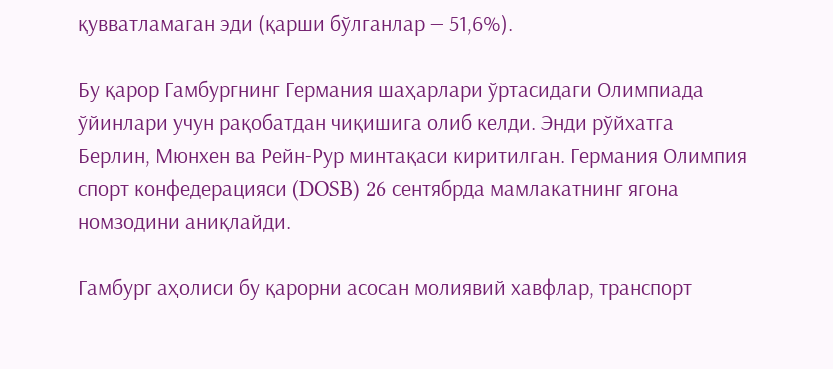қувватламаган эди (қарши бўлганлар — 51,6%).

Бу қарор Гамбургнинг Германия шаҳарлари ўртасидаги Олимпиада ўйинлари учун рақобатдан чиқишига олиб келди. Энди рўйхатга Берлин, Мюнхен ва Рейн-Рур минтақаси киритилган. Германия Олимпия спорт конфедерацияси (DOSB) 26 сентябрда мамлакатнинг ягона номзодини аниқлайди.

Гамбург аҳолиси бу қарорни асосан молиявий хавфлар, транспорт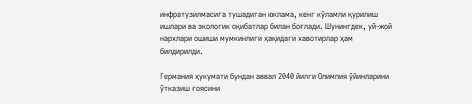инфратузилмасига тушадиган юклама, кенг кўламли қурилиш ишлари ва экологик оқибатлар билан боғлади. Шунингдек, уй-жой нархлари ошиши мумкинлиги ҳақидаги хавотирлар ҳам билдирилди.

Германия ҳукумати бундан аввал 2040 йилги Олимпия ўйинларини ўтказиш ғоясини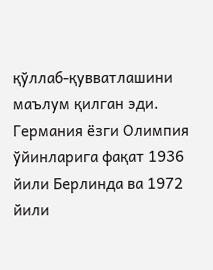қўллаб-қувватлашини маълум қилган эди. Германия ёзги Олимпия ўйинларига фақат 1936 йили Берлинда ва 1972 йили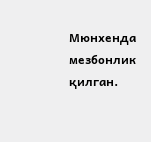Мюнхенда мезбонлик қилган.